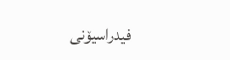فیدراسیۆنی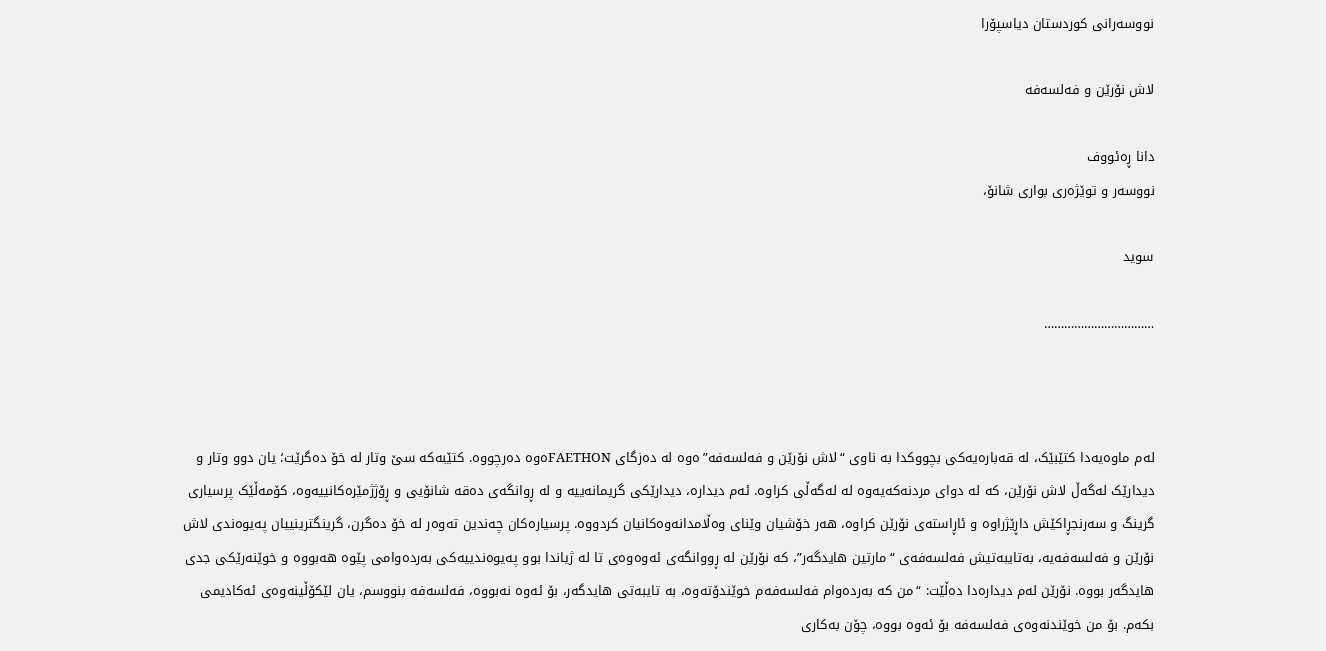نووسەرانی کوردستان دیاسپۆرا

لاش نۆرێن و فەلسەفە

دانا ڕەئووف
نووسەر و توێژەری بواری شانۆ،

سويد

……………………………



لەم ماوەیەدا کتێبێک، لە قەبارەیەکی بچووکدا بە ناوی “لاش نۆرێن و فەلسەفە”ەوە لە دەزگای FAETHONەوە دەرچووە. کتێبەکە سێ وتار لە خۆ دەگرێت؛ یان دوو وتار و دیدارێک لەگەڵ لاش نۆرێن، کە لە دوای مردنەکەیەوە لە لەگەڵی کراوە. ئەم دیدارە، دیدارێکی گریمانەییە و لە ڕوانگەی دەقە شانۆیی و ڕۆژژمێرەکانییەوە، کۆمەڵێک پرسیاری گرینگ و سه‌رنجڕاکێش داڕێژراوه‌ و ئاڕاستەی نۆرێن کراوە، هەر خۆشیان وێنای وه‌ڵامدانه‌وه‌کانیان کردووه‌. پرسیارەکان چەندین تەوەر لە خۆ ده‌گرن، گرینگترینییان پەیوەندی لاش نۆرێن و فەلسەفەیە، بەتایبەتیش فەلسەفەی “مارتین هایدگەر”، کە نۆرێن له‌ ڕووانگه‌ی ئه‌وه‌وه‌ی تا له‌ ژیاندا بوو پەیوەندییەکی بەردەوامی پێوە هەبووە و خوێنەرێکی جدی هایدگەر بووە. نۆرێن لەم دیدارەدا دەڵێت: “من کە بەردەوام فەلسەفەم خوێندۆتەوە، بە تایبەتی هایدگەر، بۆ ئەوە نەبووه‌، فەلسەفە بنووسم، یان لێکۆڵینەوەی ئەکادیمی بکەم. بۆ من خوێندنەوەی فەلسەفە بۆ ئەوە بووە، چۆن بەکاری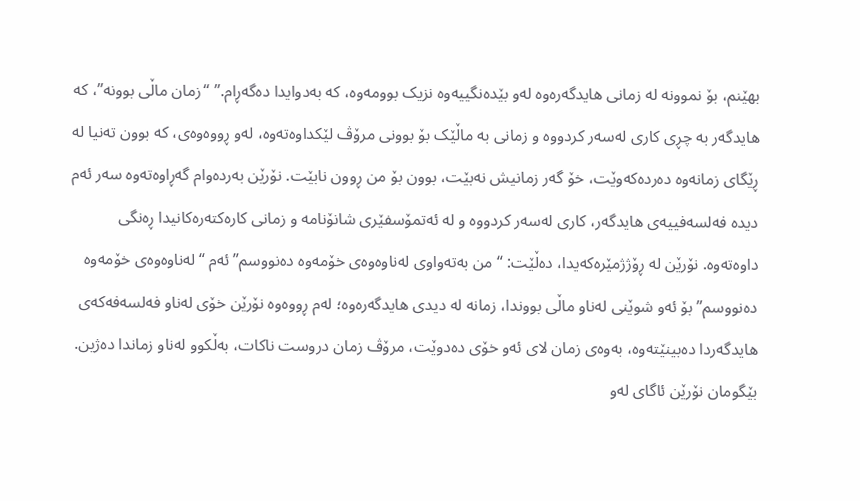بهێنم، بۆ نموونە لە زمانی هایدگەرەوە لەو بێدەنگییەوە نزیک بوومەوە، کە بەدوایدا دەگەڕام.” “زمان ماڵی بوونە”، کە هایدگەر بە چڕی کاری لەسەر کردووە و زمانی بە ماڵێک بۆ بوونی مرۆڤ لێکداوەتەوە، لەو ڕووەوەی، کە بوون تەنیا لە ڕێگای زمانەوە دەردەکەوێت، خۆ گەر زمانیش نەبێت، بوون بۆ من ڕوون نابێت. نۆرێن بەردەوام گەڕاوەتەوە سەر ئەم دیدە فەلسەفییەی هایدگەر، کاری لەسەر کردووە و لە ئەتمۆسفێری شانۆنامە و زمانی کارەکتەرەکانیدا ڕەنگی داوەتەوە. نۆرێن لە ڕۆژژمێرەکەیدا، دەڵێت: “من بەتەواوی لەناوەوەی خۆمەوە دەنووسم” ئەم “لەناوەوەی خۆمەوە دەنووسم” بۆ ئەو شوێنی لەناو ماڵی بووندا، زمانە لە دیدی هایدگەرەوە؛ لەم ڕووەوە نۆرێن خۆی لەناو فەلسەفەکەی هایدگەردا دەبینێتەوە، بەوەی زمان لای ئەو خۆی دەدوێت، مرۆڤ زمان دروست ناکات، بەڵکوو لەناو زماندا دەژین.
بێگومان نۆرێن ئاگای لەو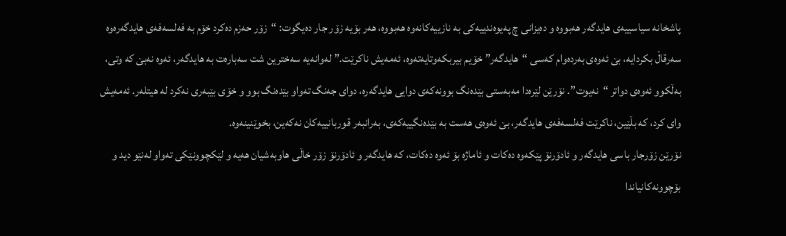پاشخانە سیاسییەی هایدگەر هەبووە و دەیزانی چ پەیوەندییەکی بە نازییەکانەوە هەبووە، هه‌ر بۆیه‌ زۆر جار ده‌یگوت: “زۆر حەزم دەکرد خۆم بە فەلسەفەی هایدگەرەوە سەرقاڵ بکردایە، بێ ئەوەی بەردەوام کەسی “هایدگەر” خۆیم بیربکەوتایەتەوە، ئەمەیش ناکرێت.” لەوانەیە سەخترین شت سەبارەت بە هایدگەر، ئەوە نەبێ کە وتی، بەڵکوو ئەوەی دواتر “نەیوت”. نۆرێن لێرەدا مەبەستی بێدەنگ بوونەکەی دوایی هایدگەرە، دوای جەنگ تەواو بێدەنگ بوو و خۆی بێبەری نەکرد لە هیتلەر. ئەمەیش وای کرد، کە بڵێین، ناکرێت فەلسەفەی هایدگەر، بێ ئەوەی هەست بە بێدەنگییەکەی، بەرانبەر قوربانییەکان نەکەین، بخوێنینەوە.
نۆرێن زۆرجار باسی هایدگەر و ئادۆرنۆ پێکەوە دەکات و ئاماژە بۆ ئەوە دەکات، کە هایدگەر و ئادۆرنۆ زۆر خاڵی هاوبەشیان هەیە و لێکچوونێکی تەواو لەنێو دید و بۆچوونەکانیاندا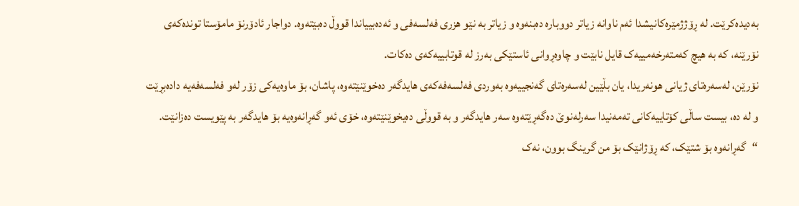بەدیدەکرێت. لە ڕۆژژمێرەکانیشدا ئەم ناوانە زیاتر دووبارە دەبنەوە و زیاتر بە نێو هزری فەلسەفی و ئەدەبییاندا قووڵ دەبێتەوە. دواجار ئادۆرنۆ مامۆستا توندەکەی نۆرێنە، کە بە هیچ کەمتەرخەمییەک قایل نابێت و چاوەڕوانی ئاستێکی بەرز لە قوتابییەکەی دەکات.
نۆرێن، لەسەرەتای ژیانی هونەریدا، یان بڵێین لەسەرەتای گەنجییەوە به‌وردی فه‌لسه‌فه‌که‌ی هایدگه‌ر ده‌خوێنێته‌وه، پاشان‌، بۆ ماوەیەکی زۆر لەو فەلسەفەیە دادەبڕێت و لە دە، بیست ساڵی کۆتاییەکانی تەمەنیدا سەرلەنوێ دەگەڕێتەوە سەر هایدگەر و بە قووڵی دەیخوێنێتەوە، خۆی ئەو گەڕانەوەیە بۆ هایدگەر بە پێویست دەزانێت. “گەڕانەوە بۆ شتێک، کە ڕۆژانێک بۆ من گرینگ بوون، نەک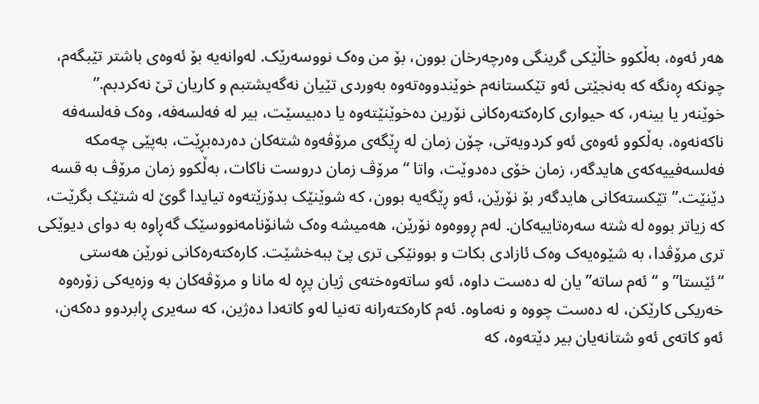هەر ئەوە، بەڵکوو خاڵێکی گرینگی وەرچەرخان بوون، بۆ من وەک نووسەرێک. لەوانەیە بۆ ئەوەی باشتر تێبگەم، چونکه‌ ڕه‌نگه‌ که‌ به‌نجێتی ئه‌و تێکستانه‌م خوێندووه‌ته‌وه‌ به‌وردی تێیان نه‌گه‌یشتبم و کاریان تێ نه‌کردبم.”
خوێنه‌ر یا بینه‌ر، که‌ حیواری کاره‌کته‌ره‌کانی نۆرین ده‌خوێنێته‌وه یا ده‌بیسێت‌، بیر لە فەلسەفە، وەک فەلسەفە ناکەنەوە، بەڵکوو ئەوەی ئەو کردویەتی، چۆن زمان له‌ ڕێگه‌ی مرۆڤه‌وه‌ شته‌کان ده‌رده‌بڕێت، بەپێی چەمکە فەلسەفییەکەی هایدگەر، زمان خۆی دەدوێت، واتا “مرۆڤ زمان دروست ناکات، بەڵکوو زمان مرۆڤ به‌ قسه‌ دێنێت.” تێکستەکانی هایدگەر بۆ نۆرێن، ئەو ڕێگەیە بوون، کە شوێنێک بدۆزێتەوە تیایدا گوێ لە شتێک بگرێت، کە زیاتر بووە لە شتە سەرەتاییەکان. لەم ڕووەوە نۆرێن، هەمیشە وەک شانۆنامەنووسێک گەڕاوە بە دوای دیوێکی تری مرۆڤدا، بە شێوەیەک وەک ئازادی بکات و بوونێکی تری پێ ببەخشێت. کارەکتەرەکانی نورێن هەستی “ئێستا” و “ئەم ساتە”یان لە دەست داوە، ئەو ساتەوەختەی ژیان پڕە لە مانا و مرۆڤەکان بە وزەیەکی زۆرەوە خەریکی کارێکن، لە دەست چووە و نەماوە. ئەم کارەکتەرانە تەنیا لەو کاتەدا دەژین، کە سەیری ڕابردوو دەکەن، ئه‌و کاته‌ی ئه‌و شتانه‌یان بیر دێته‌وه‌، که‌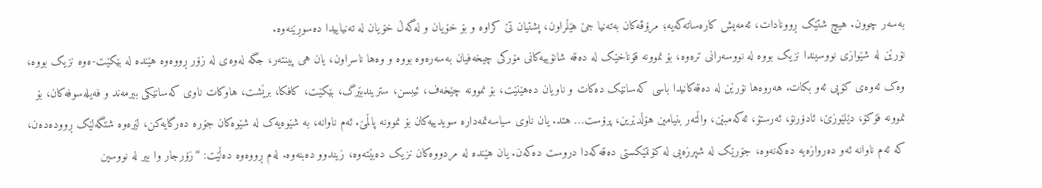به‌سه‌ر چوون. هیچ شتێک ڕوونادات، ئەمەیش کارەساتەکەیە؛ مرۆڤەکان بەتەنیا جێ هێڵراون، پشتیان تێ کراوە و بۆ خۆیان و لەگەڵ خۆیان لە تەنیاییدا دەسوڕێنەوە.
نۆرێن لە شێوازی نووسیندا نزیک بووە لە نووسەرانی ترەوە، بۆ نموونە قۆناخێک لە دەقە شانۆییەکانی مۆرکی چیخه‌فیان به‌سه‌ره‌وه‌ بووه‌ و وه‌ها ناسراون، یان هی پینته‌ر، جگە لەوەی لە زۆر ڕووەوە هێندە لە بێکێت-ەوە نزیک بووە، وەک ئەوەی کۆپی ئەو بکات. هەروەها نۆرێن لە دەقەکانیدا باسی کەسانێک دەکات و ناویان دەهێنێت، بۆ نموونە چێخەف، ئیبسن، ستریندبێرگ، بێکێت، کافکا، برێشت، هاوکات ناوی کەسانێکی بیرمەند و فەیلەسوفەکان، بۆ نموونە فۆکۆ، دێلێوزێ، ئادۆرنۆ، ئەرستۆ، ئەکەمبێن، واڵتەر بنیامین هۆڵدێرین، پرۆست… هتد. یان ناوی سیاسەتمەدارە سویدییەکان بۆ نموونە پاڵمێ. ئەم ناوانە، بە شێوەیەک لە شێوەکان جۆرە دەرگایەکن، لێرەوە شتگەلێک ڕوودەدەن، کە ئەم ناوانە ئەو دەروازەیە دەکەنەوە، جۆرێک لە شپرزەیی لە کۆنتێکستی دەقەکەدا دروست دەکەن. یان هێندە لە مردووەکان نزیک دەبێتەوە، زیندوو دەبنەوە. لەم ڕووەوە دەڵێت: “زۆرجار وا بیر لە نووسین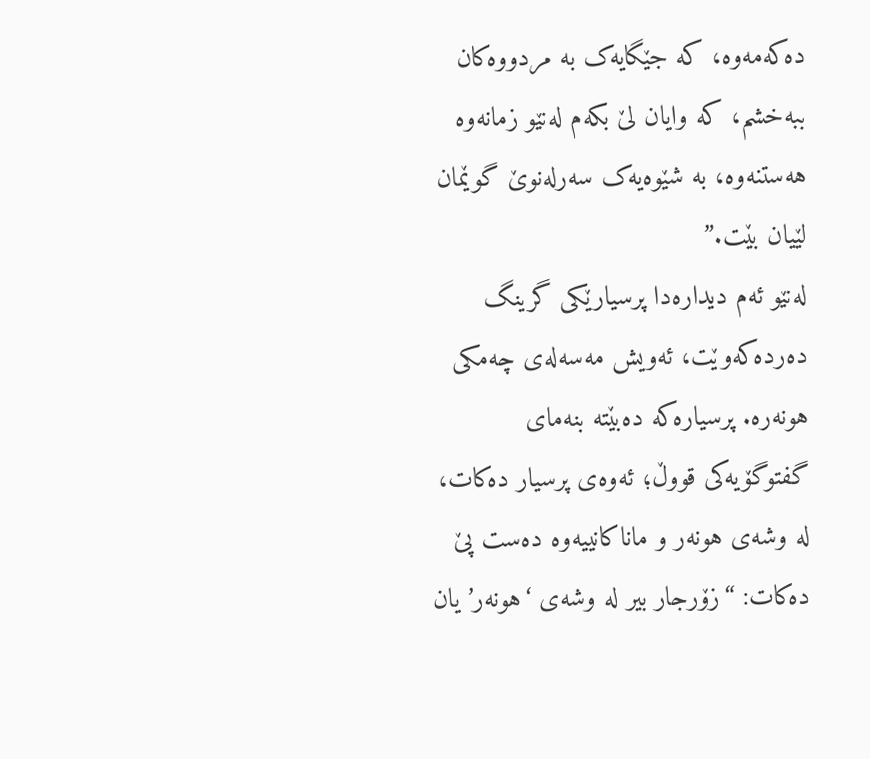دەکەمەوە، کە جێگایەک بە مردووەکان ببەخشم، کە وایان لێ بکەم لەنێو زمانەوە هەستنەوە، بە شێوەیەک سەرلەنوێ گوێمان لێیان بێت.”
لەنێو ئەم دیدارەدا پرسیارێکی گرینگ دەردەکەوێت، ئەویش مەسەلەی چەمکی هونەرە. پرسیارەکە دەبێتە بنەمای گفتوگۆیەکی قووڵ؛ ئەوەی پرسیار دەکات، لە وشەی هونەر و ماناکانییەوە دەست پێ دەکات: “زۆرجار بیر لە وشەی ‘هونەر’ یان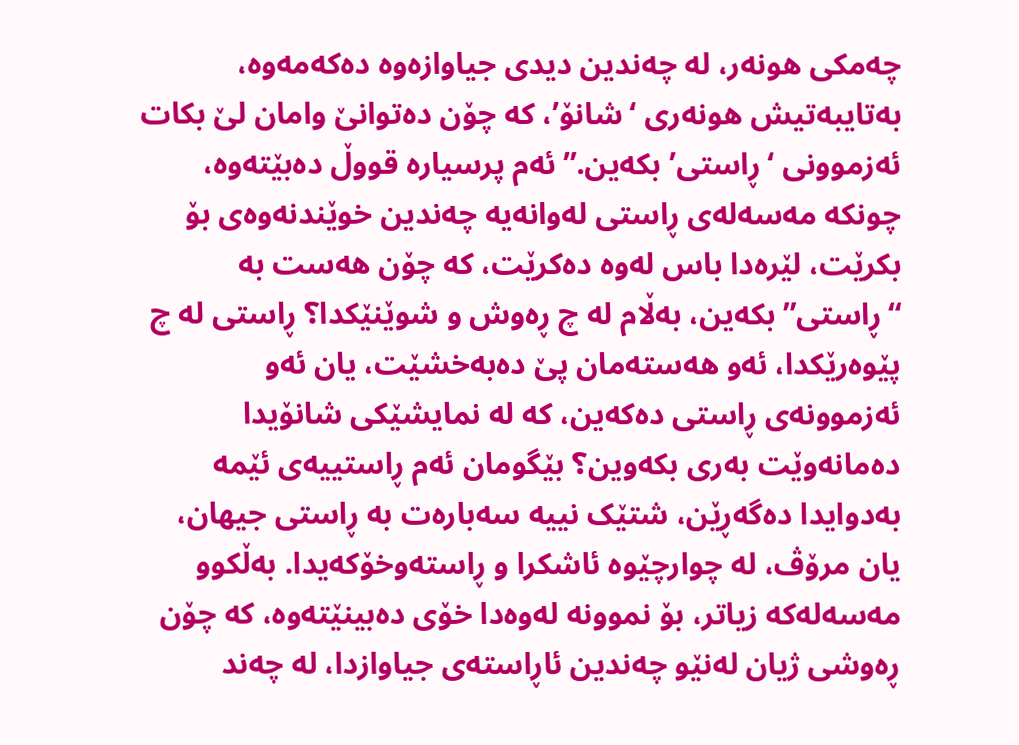چەمکی هونەر، لە چەندین دیدی جیاوازەوە دەکەمەوە، بەتایبەتیش هونەری ‘شانۆ’، کە چۆن دەتوانێ وامان لێ بکات ئەزموونی ‘ڕاستی’ بکەین.” ئەم پرسیارە قووڵ دەبێتەوە، چونکە مەسەلەی ڕاستی لەوانەیە چەندین خوێندنەوەی بۆ بکرێت، لێرەدا باس لەوە دەکرێت، کە چۆن هەست بە “ڕاستی” بکەین، بەڵام لە چ ڕەوش و شوێنێکدا؟ ڕاستی لە چ پێوەرێکدا، ئەو هەستەمان پێ دەبەخشێت، یان ئەو ئەزموونەی ڕاستی دەکەین، کە لە نمایشێکی شانۆیدا دەمانەوێت بەری بکەوین؟ بێگومان ئەم ڕاستییەی ئێمە بەدوایدا دەگەڕێن، شتێک نییە سەبارەت بە ڕاستی جیهان، یان مرۆڤ، لە چوارچێوە ئاشکرا و ڕاستەوخۆکەیدا. بەڵکوو مەسەلەکە زیاتر، بۆ نموونە لەوەدا خۆی دەبینێتەوە، کە چۆن ڕەوشی ژیان لەنێو چەندین ئاڕاستەی جیاوازدا، لە چەند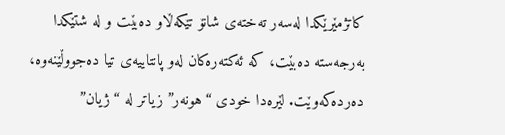کاتژمێرێکدا لەسەر تەختەی شانۆ تێکەڵاو دەبێت و لە شتێکدا بەرجەستە دەبێت، کە ئەکتەرەکان لەو پانتاییەی تیا دەجووڵێنەوە، دەردەکەوێت. لێرەدا خودی “هونەر” زیاتر لە “ژیان”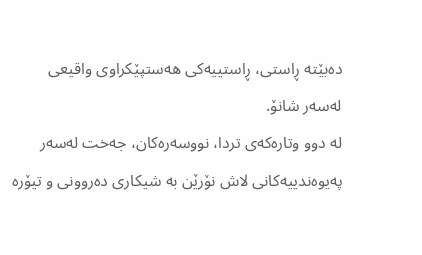دەبێتە ڕاستی، ڕاستییەکی هەستپێکراوی واقیعی لەسەر شانۆ.
لە دوو وتارەکەی تردا، نووسەرەکان، جەخت لەسەر پەیوەندییەکانی لاش نۆرێن بە شیکاری دەروونی و تیۆرە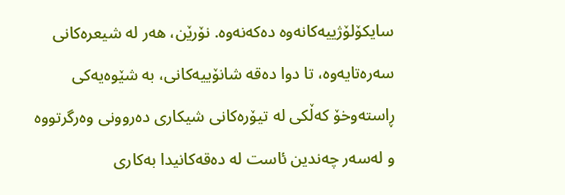سایکۆلۆژییەکانەوە دەکەنەوە. نۆرێن، هەر لە شیعرەکانی سەرەتایەوە، تا دوا دەقە شانۆییەکانی، بە شێوەیەکی ڕاستەوخۆ کەڵکی لە تیۆرەکانی شیکاری دەروونی وەرگرتووە و لەسەر چەندین ئاست لە دەقەکانیدا بەکاری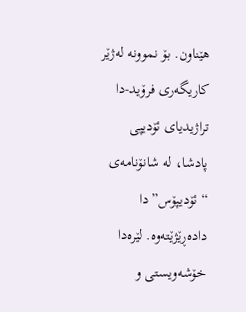هێناون. بۆ نموونە لەژێر کاریگەری فرۆید-دا تراژیدیای ئۆدیپی پادشا، لە شانۆنامەی “ئۆدیپۆس”دا دادەڕێژێتەوە. لێرەدا خۆشەویستی و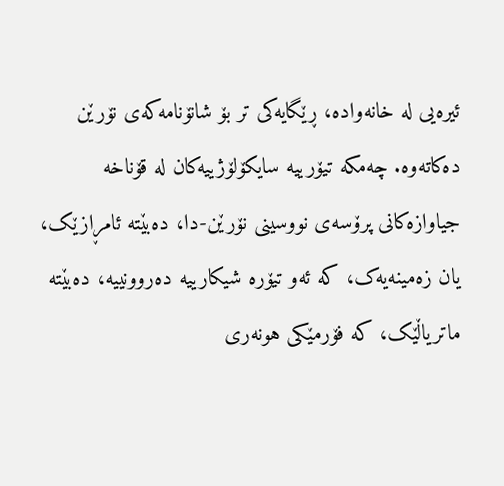ئیرەیی لە خانەوادە، ڕێگایەکی تر بۆ شانۆنامەکەی نۆرێن دەکاتەوە. چەمکە تیۆرییە سایکۆلۆژییەکان لە قۆناخە جیاوازەکانی پرۆسەی نووسینی نۆرێن-دا، دەبێتە ئامڕازێک، یان زەمینەیەک، کە ئەو تیۆرە شیکارییە دەروونییە، دەبێتە ماتریاڵێک، کە فۆرمێکی هونەری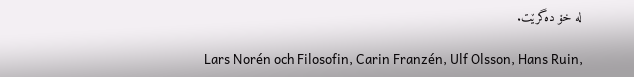لە خۆ دەگرێت.

Lars Norén och Filosofin, Carin Franzén, Ulf Olsson, Hans Ruin,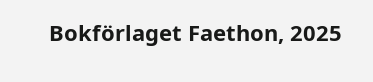Bokförlaget Faethon, 2025